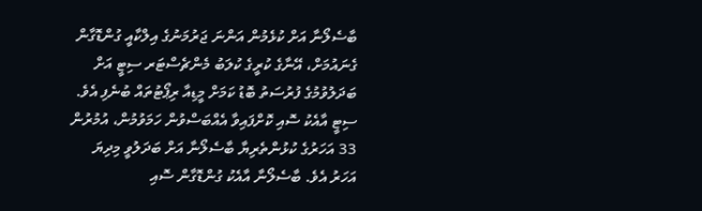ބާސެލޯނާ އަށް ކުޅެމުން އަންނަ ޖަރުމަނުގެ އިލްކާއީ ގުންޑޮގާން ގެނައުމަށް، އޭނާގެ ކުރީގެ ކުލަބު މެންޗެސްޓަރ ސިޓީ އަށް ބަދަލުވުމުގެ ފުރުސަތު ބޮޑު ކަމަށް މީޑިއާ ރިޕޯޓުތައް ބުނެފި އެވެ.
ސިޓީ އާއެކު ސޮއި ކޮށްފައިވާ އެއްބަސްވުން ހަމަވުމުން، އުމުރުން 33 އަހަރުގެ ކުޅުންތެރިޔާ ބާސެލޯނާ އަށް ބަދަލުވީ މިދިޔަ އަހަރު އެވެ. ބާސެލޯނާ އާއެކު ގުންޑޮގާން ސޮއި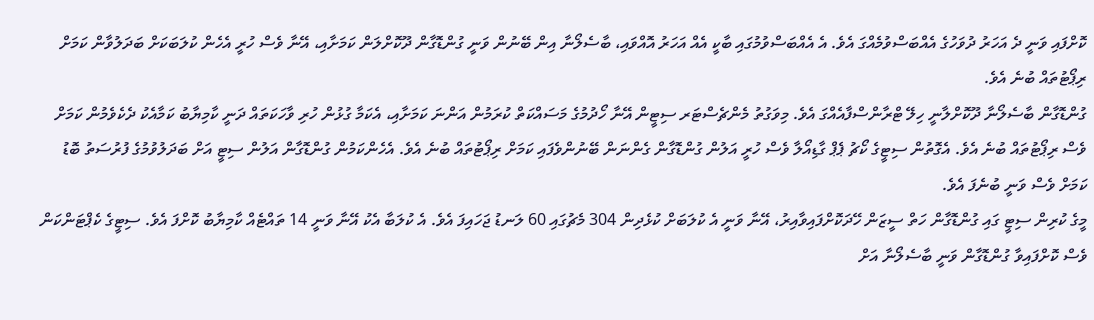ކޮށްފައި ވަނީ ދެ އަހަރު ދުވަހުގެ އެއްބަސްވުމެއްގަ އެވެ. އެ އެއްބަސްވުމުގައި ބާކީ އެއް އަހަރު އޮއްވައި، ބާސެލޯނާ އިން ބޭނުން ވަނީ ގުންޑޮގާން ދޫކޮށްލަން ކަމަށާއި، އޭނާ ވެސް ހުރީ އެހެން ކުލަބަކަށް ބަދަލުވާން ކަމަށް ރިޕޯޓުތައް ބުނެ އެވެ.
ގުންޑޮގާން ބާސެލޯނާ ދޫކޮށްލާނީ ހިލޭ ޓްރާންސްފާއެއްގަ އެވެ. މިވަގުތު މެންޗެސްޓަރ ސިޓީން އޭނާ ހޯދުމުގެ މަސައްކަތް ކުރަމުން އަންނަ ކަމަށާއި، އެކަމާ ގުޅުން ހުރި ވާހަކަތައް ދަނީ ކާމިޔާބު ކަމާއެކު ދެކެވެމުން ކަމަށް ވެސް ރިޕޯޓުތައް ބުނެ އެވެ. އެގޮތުން ސިޓީގެ ކޯޗު ޕެޕް ގާޑިއޯލާ ވެސް ހުރީ އަލުން ގުންޑޮގާން ގެންނަން ބޭނުންވެފައި ކަމަށް ރިޕޯޓުތައް ބުނެ އެވެ. އެހެންކަމުން ގުންޑޮގާން އަލުން ސިޓީ އަށް ބަދަލުވުމުގެ ފުރުސަތު ބޮޑު ކަމަށް ވެސް ވަނީ ބުނެފަ އެވެ.
މީގެ ކުރިން ސިޓީ ގައި ގުންޑޮގާން ހަތް ސީޒަން ހޭދަކޮށްފައިވާއިރު، އޭނާ ވަނީ އެ ކުލަބަށް ކުޅެދިން 304 މެޗުގައި 60 ލަނޑު ޖަހައިފަ އެވެ. އެ ކުލަބާ އެކު އޭނާ ވަނީ 14 ތައްޓެއް ކާމިޔާބު ކޮށްފަ އެވެ. ސިޓީގެ ކެޕްޓަންކަން ވެސް ކޮށްފައިވާ ގުންޑޮގާން ވަނީ ބާސެލޯނާ އަށް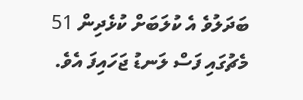ބަދަލުވެ އެ ކުލަބަށް ކުޅެދިން 51 މެޗުގައި ފަސް ލަނޑު ޖަހައިފަ އެވެ.